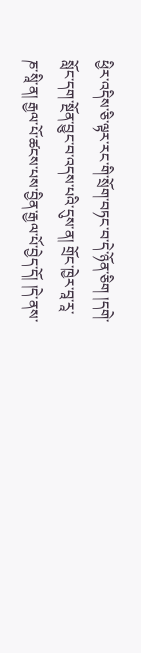ཕྱིར་འདིས་ཅི་ལྟར་རང་གི་སྲོག་བཏང་བ་དེ་ཉོན་ཅིག །དགེ་སློང་དག་སྔོན་བྱུང་བ་འདས་པའི་དུས་ན། གྲོང་ཁྱེར་བཱ་རཱ་ཎ་སཱི་ན། རྒྱལ་པོ་ཚངས་པས་བྱིན་རྒྱལ་པོ་བྱེད་དོ། །དེ་ནས་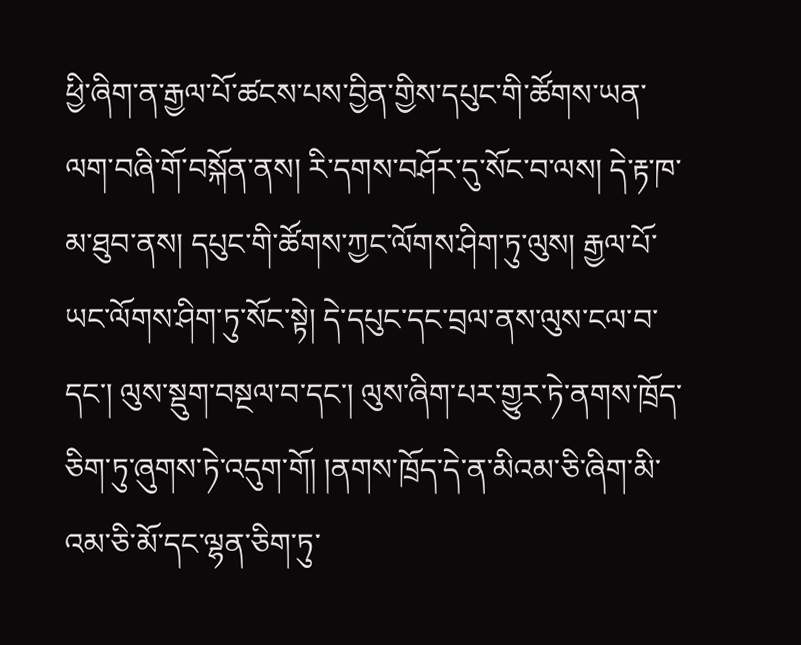ཕྱི་ཞིག་ན་རྒྱལ་པོ་ཚངས་པས་བྱིན་གྱིས་དཔུང་གི་ཚོགས་ཡན་ལག་བཞི་གོ་བསྐོན་ནས། རི་དགས་བཤོར་དུ་སོང་བ་ལས། དེ་རྟ་ཁ་མ་ཐུབ་ནས། དཔུང་གི་ཚོགས་ཀྱང་ལོགས་ཤིག་ཏུ་ལུས། རྒྱལ་པོ་ཡང་ལོགས་ཤིག་ཏུ་སོང་སྟེ། དེ་དཔུང་དང་བྲལ་ནས་ལུས་ངལ་བ་དང་། ལུས་སྡུག་བསྔལ་བ་དང་། ལུས་ཞིག་པར་གྱུར་ཏེ་ནགས་ཁྲོད་ཅིག་ཏུ་ཞུགས་ཏེ་འདུག་གོ། །ནགས་ཁྲོད་དེ་ན་མིའམ་ཅི་ཞིག་མི་འམ་ཅི་མོ་དང་ལྷན་ཅིག་ཏུ་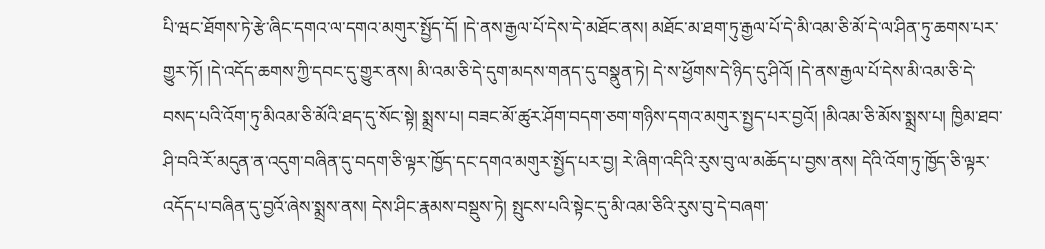པི་ཝང་ཐོགས་ཏེ་རྩེ་ཞིང་དགའ་ལ་དགའ་མགུར་སྤྱོད་དོ། །དེ་ནས་རྒྱལ་པོ་དེས་དེ་མཐོང་ནས། མཐོང་མ་ཐག་ཏུ་རྒྱལ་པོ་དེ་མི་འམ་ཅི་མོ་དེ་ལ་ཤིན་ཏུ་ཆགས་པར་གྱུར་ཏོ། །དེ་འདོད་ཆགས་ཀྱི་དབང་དུ་གྱུར་ནས། མི་འམ་ཅི་དེ་དུག་མདས་གནད་དུ་བསྣུན་ཏེ། དེ་ས་ཕྱོགས་དེ་ཉིད་དུ་ཤིའོ། །དེ་ནས་རྒྱལ་པོ་དེས་མི་འམ་ཅི་དེ་བསད་པའི་འོག་ཏུ་མིའམ་ཅི་མོའི་ཐད་དུ་སོང་སྟེ། སྨྲས་པ། བཟང་མོ་ཚུར་ཤོག་བདག་ཅག་གཉིས་དགའ་མགུར་སྤྱད་པར་བྱའོ། །མིའམ་ཅི་མོས་སྨྲས་པ། ཁྱིམ་ཐབ་ཤི་བའི་རོ་མདུན་ན་འདུག་བཞིན་དུ་བདག་ཅི་ལྟར་ཁྱོད་དང་དགའ་མགུར་སྤྱོད་པར་བྱ། རེ་ཞིག་འདིའི་རུས་བུ་ལ་མཆོད་པ་བྱས་ནས། དེའི་འོག་ཏུ་ཁྱོད་ཅི་ལྟར་འདོད་པ་བཞིན་དུ་བྱའོ་ཞེས་སྨྲས་ནས། དེས་ཤིང་རྣམས་བསྡུས་ཏེ། སྤུངས་པའི་སྟེང་དུ་མི་འམ་ཅིའི་རུས་བུ་དེ་བཞག་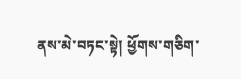ནས་མེ་བཏང་སྟེ། ཕྱོགས་གཅིག་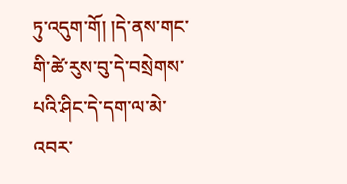ཏུ་འདུག་གོ། །དེ་ནས་གང་གི་ཚེ་རུས་བུ་དེ་བསྲེགས་པའི་ཤིང་དེ་དག་ལ་མེ་འབར་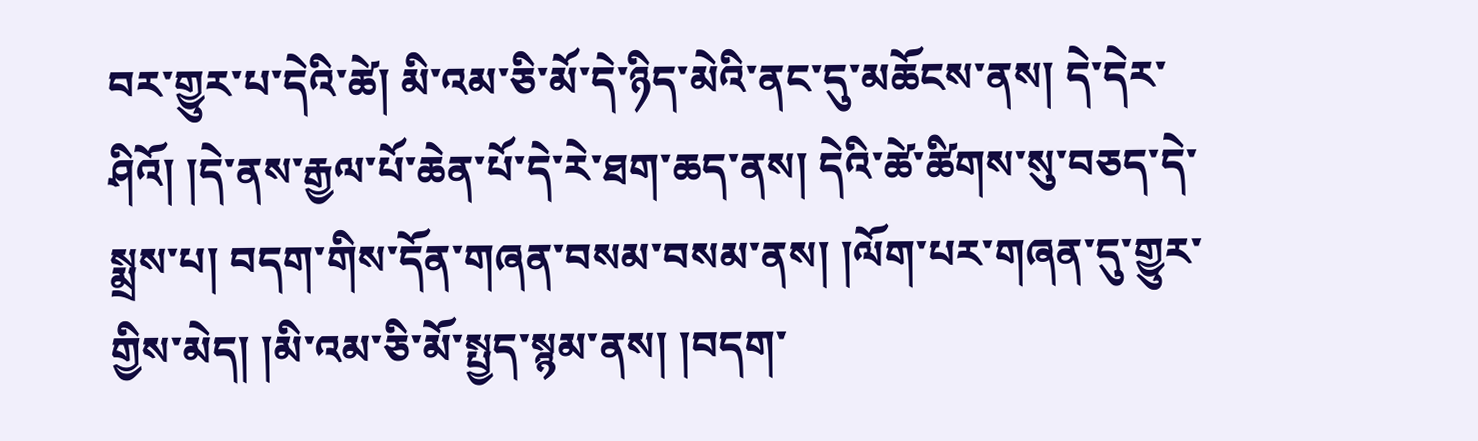བར་གྱུར་པ་དེའི་ཚེ། མི་འམ་ཅི་མོ་དེ་ཉིད་མེའི་ནང་དུ་མཆོངས་ནས། དེ་དེར་ཤིའོ། །དེ་ནས་རྒྱལ་པོ་ཆེན་པོ་དེ་རེ་ཐག་ཆད་ནས། དེའི་ཚེ་ཚིགས་སུ་བཅད་དེ་སྨྲས་པ། བདག་གིས་དོན་གཞན་བསམ་བསམ་ནས། །ལོག་པར་གཞན་དུ་གྱུར་གྱིས་མེད། །མི་འམ་ཅི་མོ་སྤྱད་སྙམ་ནས། །བདག་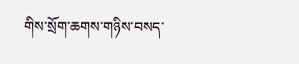གིས་སྲོག་ཆགས་གཉིས་བསད་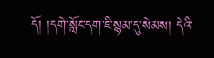དོ། །དགེ་སློང་དག་ཇི་སྙམ་དུ་སེམས། དེའི་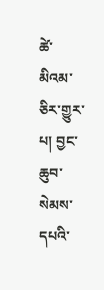ཚེ་མིའམ་ཅིར་གྱུར་པ། བྱང་ཆུབ་སེམས་དཔའི་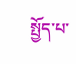སྤྱོད་པ་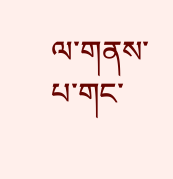ལ་གནས་པ་གང་